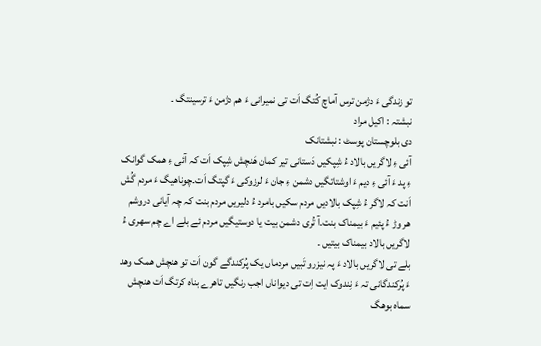تو زندگی ءَ دژمن ترس آماچ کُتگ اَت تی نمیرانی ءَ ھم دژمن ءَ ترسینتگ ۔
نبشتہ : اکیل مراد
دی بلوچستان پوسٹ : نبشتانک
آئی ءِ لاگریں بالاد ءُ شِپکیں دَستانی تیر کمان ھَنچش شِپک اَت کہ آئی ءِ ھمک گوانک ءِ پد ءَ آئی ءِ دیم ءَ اوشتاتگیں دشمن ءِ جان ءَ لرزوکی ءَ گپتگ اَت۔چوناھیگ ءَ مردم گُش اَنت کہ لاگر ءُ شِپک بالادیں مردم سکیں بامرد ءُ دلیریں مردم بنت کہ چہ آیانی دروشم ھر وڑ ءُ پئیم ءَ بیمناک بنت۔آ تُری دشمن بیت یا دوستیگیں مردم ئے بلے اے چم سھری ءُ لاگریں بالاد بیمناک بیتیں ۔
بلے تی لاگریں بالاد ءَ پہ نیزرو تَبیں مردماں یک پُرکندگے گون اَت تو ھنچش ھمک وھد ءَ پُرکندگانی تہ ءَ نِندوک ایت اِت تی دیواناں اجب رنگیں تاھرے بناہ کرتگ اَت ھنچش سماہ بوھگ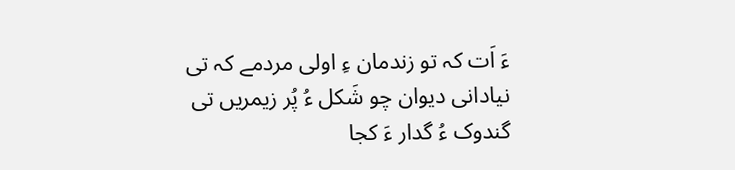ءَ اَت کہ تو زندمان ءِ اولی مردمے کہ تی نیادانی دیوان چو شَکل ءُ پُر زیمریں تی گندوک ءُ گدار ءَ کجا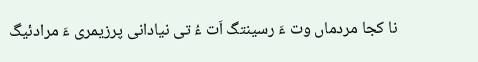نا کجا مردماں وت ءَ رسینتگ اَت ءُ تی نیادانی پرزیمری ءَ مرادئیگ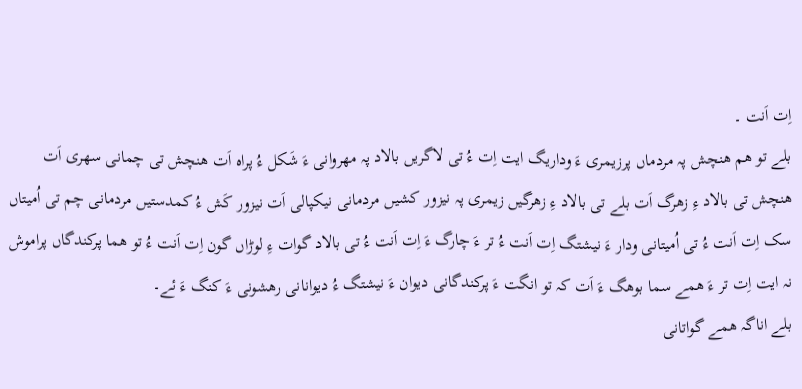اِت اَنت ۔
بلے تو ھم ھنچش پہ مردماں پرزیمری ءَ وداریگ ایت اِت ءُ تی لاگریں بالاد پہ مھروانی ءَ شَکل ءُ پراہ اَت ھنچش تی چمانی سھری اَت ھنچش تی بالاد ءِ زھرگ اَت بلے تی بالاد ءِ زھرگیں زیمری پہ نیزور کشیں مردمانی نیکپالی اَت نیزور کَش ءُ کمدستیں مردمانی چم تی اُمیتاں سک اِت اَنت ءُ تی اُمیتانی ودار ءَ نیشتگ اِت اَنت ءُ تر ءَ چارگ ءَ اِت اَنت ءُ تی بالاد گوات ءِ لوڑاں گون اِت اَنت ءُ تو ھما پرکندگاں پراموش نہ ایت اِت تر ءَ ھمے سما بوھگ ءَ اَت کہ تو انگت ءَ پرکندگانی دیوان ءَ نیشتگ ءُ دیوانانی رھشونی ءَ کنگ ءَ ئے۔
بلے اناگہ ھمے گواتانی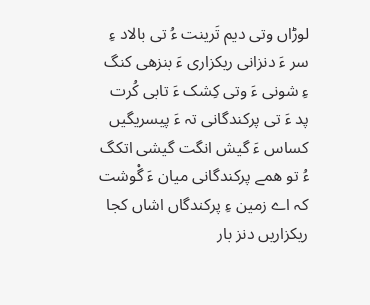لوڑاں وتی دیم تَرینت ءُ تی بالاد ءِ سر ءَ دنزانی ریکزاری ءَ بنزھی کنگ ءِ شونی ءَ وتی کِشک ءَ تابی کُرت پد ءَ تی پرکندگانی تہ ءَ پیسریگیں کساس ءَ گیش انگت گیشی اتکگ ءُ تو ھمے پرکندگانی میان ءَ گْوشت کہ اے زمین ءِ پرکندگاں اشاں کجا ریکزاریں دنز بار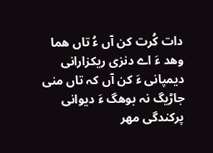دات کُرت کن آں ءُ تاں ھما وھد ءَ اے دنزی ریکزارانی دیمپانی ءَ کن آں کہ تاں منی جاڑیگ نہ بوھگ ءَ دیوانی پرکندگی مھر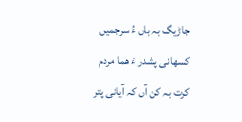جاڑیگ بہ باں ءُ سرجمیں کسھانی پشدر ءَ ھما مردم کرت بہ کن آں کہ آیانی پتر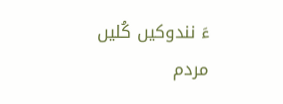ءَ نندوکیں کُلیں مردم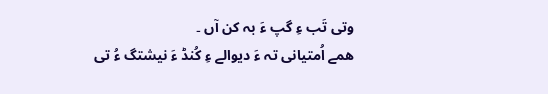وتی تَب ءِ گپ ءَ بہ کن آں ۔
ھمے اُمتیانی تہ ءَ دیوالے ءِ کُنڈ ءَ نیشتگ ءُ تی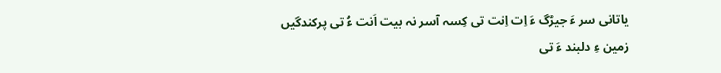یاتانی سر ءَ جیڑگ ءَ اِت اِنت تی کِسہ آسر نہ بیت اَنت ءُ تی پرکندگیں زمین ءِ دلبند ءَ تی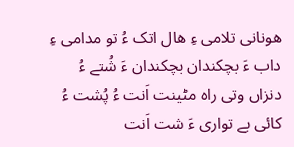ھونانی تلامی ءِ ھال اتک ءُ تو مدامی ءِ داب ءَ بچکندان بچکندان ءَ شُتے ءُ دنزاں وتی راہ مٹینت اَنت ءُ پُشت ءُ کائی بے تواری ءَ شت اَنت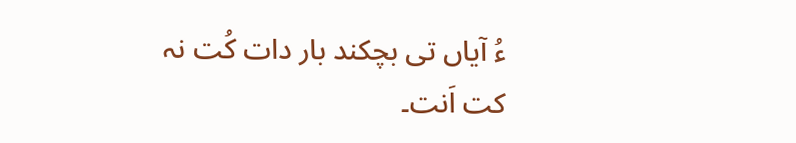ءُ آیاں تی بچکند بار دات کُت نہ کت اَنت۔